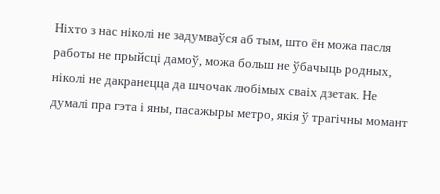Ніхто з нас ніколі не задумваўся аб тым, што ён можа пасля работы не прыйсці дамоў, можа больш не ўбачыць родных, ніколі не дакранецца да шчочак любімых сваіх дзетак. Не думалі пра гэта і яны, пасажыры метро, якія ў трагічны момант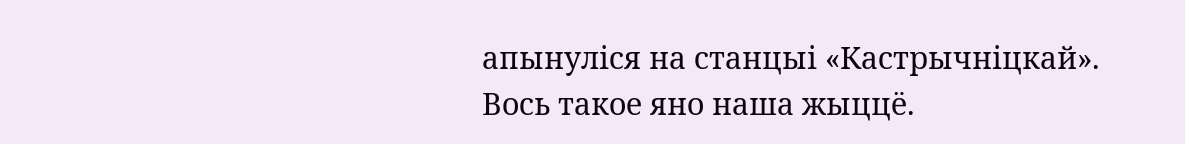апынуліся на станцыі «Кастрычніцкай».
Вось такое яно наша жыццё.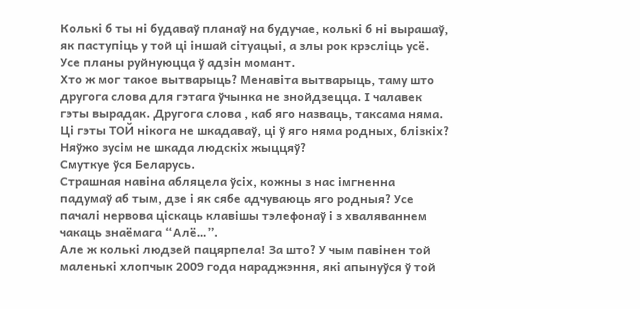Колькі б ты ні будаваў планаў на будучае, колькі б ні вырашаў, як паступіць у той ці іншай сітуацыі, а злы рок крэсліць усё. Усе планы руйнуюцца ў адзін момант.
Хто ж мог такое вытварыць? Менавіта вытварыць, таму што другога слова для гэтага ўчынка не знойдзецца. І чалавек гэты вырадак. Другога слова , каб яго назваць, таксама няма. Ці гэты ТОЙ нікога не шкадаваў, ці ў яго няма родных, блізкіх? Няўжо зусім не шкада людскіх жыццяў?
Смуткуе ўся Беларусь.
Страшная навіна абляцела ўсіх, кожны з нас імгненна падумаў аб тым, дзе і як сябе адчуваюць яго родныя? Усе пачалі нервова ціскаць клавішы тэлефонаў і з хваляваннем чакаць знаёмага “Алё…”.
Але ж колькі людзей пацярпела! За што? У чым павінен той маленькі хлопчык 2009 года нараджэння, які апынуўся ў той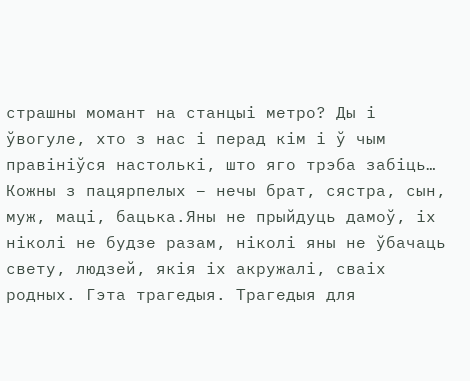страшны момант на станцыі метро? Ды і ўвогуле, хто з нас і перад кім і ў чым правініўся настолькі, што яго трэба забіць…
Кожны з пацярпелых – нечы брат, сястра, сын, муж, маці, бацька.Яны не прыйдуць дамоў, іх ніколі не будзе разам, ніколі яны не ўбачаць свету, людзей, якія іх акружалі, сваіх родных. Гэта трагедыя. Трагедыя для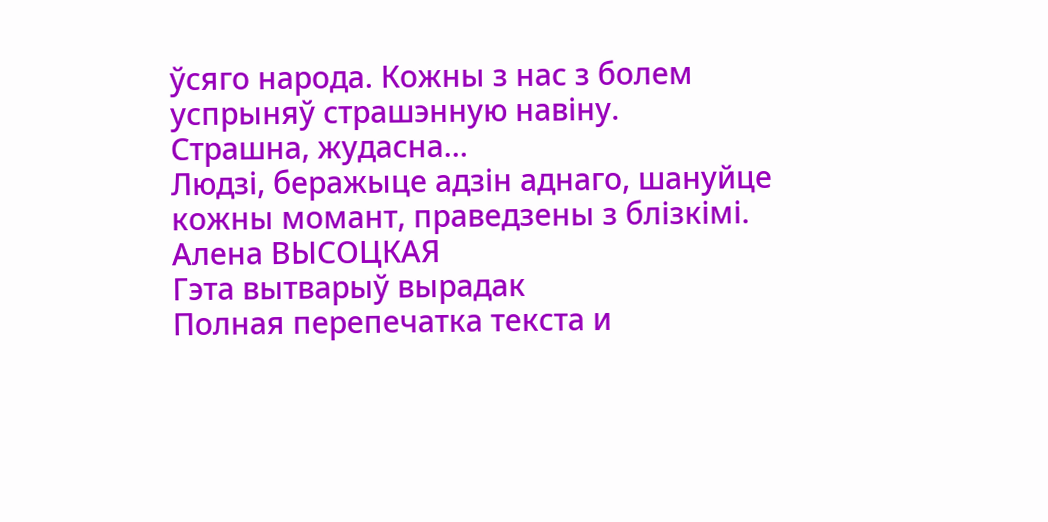ўсяго народа. Кожны з нас з болем успрыняў страшэнную навіну.
Страшна, жудасна…
Людзі, беражыце адзін аднаго, шануйце кожны момант, праведзены з блізкімі.
Алена ВЫСОЦКАЯ
Гэта вытварыў вырадак
Полная перепечатка текста и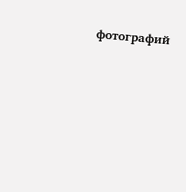фотографий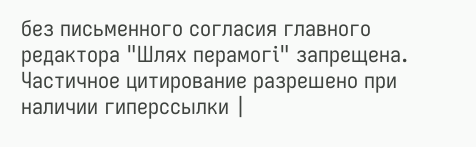без письменного согласия главного редактора "Шлях перамогі" запрещена. Частичное цитирование разрешено при наличии гиперссылки |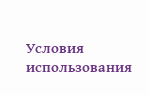Условия использования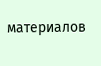материалов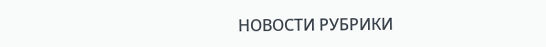НОВОСТИ РУБРИКИ